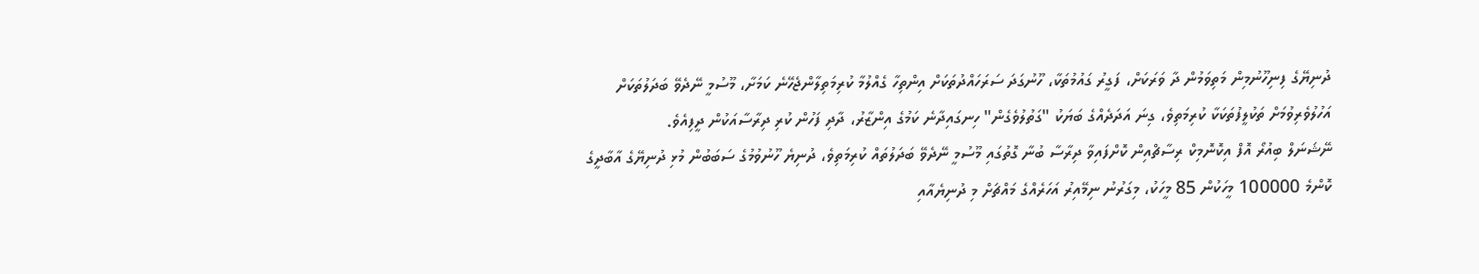ދުނިޔޭގެ ފިނިހޫނުމިން މަތިވަމުން ދާ ވަރަކަށް، ފަގީރު ގައުމުތަކާ، ހޫނުގަދަ ސަރަހައްދުތަކަށް އިންތިހާ ގެއްލުމާ ކުރިމަތިލާންޖެހޭނެ ކަމަށާ، މޫސުމީ ނޭދެވޭ ބަދަލުތަކަށް އަހުލުވެރިވުމަށް ތަކުލީފުތަކަކާ ކުރިމަތިވެ، ގިނަ އަދަދެއްގެ ބަޔަކު "ގަތުލުވެގެން" ހިނގައިދާނެ ކަމުގެ އިންޒާރު، ދާދި ފަހުން ކުރި ދިރާސާއަކުން ދީފިއެވެ.
ނޭޝަނަލް ބިއުރޯ އޮފް އިކޮނޮމިކް ރިސާޗްއިން ކޮށްފައިވާ ދިރާސާ ބުނާ ގޮތުގައި މޫސުމީ ނޭދެވޭ ބަދަލުތައް ކުރިމަތިވެ، ދުނިޔެ ހޫނުވުމުގެ ސަބަބުން މުޅި ދުނިޔޭގެ އާބާދީގެ ކޮންމެ 100000 މީހަކުން 85 މީހަކު، މިގަރުނު ނިމޭއިރު އަހަރެއްގެ މައްޗަށް މި ދުނިޔެއާއި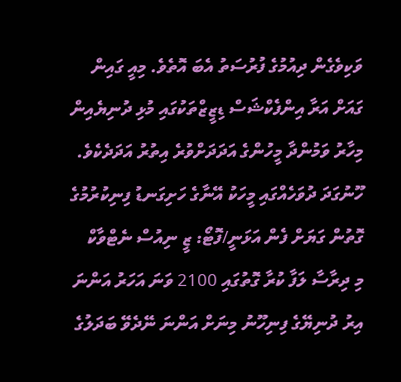ވަކިވެގެން ދިއުމުގެ ފުރުސަތު އެބަ އޮތެވެ. މިއީ ގައިން ގައަށް އަރާ އިންފެކްޝަސް ޑިޒީޒްތަކުގައި މުޅި ދުނިޔެއިން މިހާރު ވަމުންދާ މީހުންގެ އަދަދަށްވުރެ އިތުރު އަދަދެކެވެ.
ހޫނުގަދަ ދުވަހެއްގައި މީހަކު އޭނާގެ ހަށިގަނޑު ފިނިކުރުމުގެ ގޮތުން ގަޔަށް ފެން އަޅަނީ/ފޮޓޯ: ޒީ ނިއުސް ނެޓްވާކް
މި ދިރާސާ ލަފާ ކުރާ ގޮތުގައި 2100 ވަނަ އަހަރު އަންނަ އިރު ދުނިޔޭގެ ފިނިހޫނު މިނަށް އަންނަ ނޭދެވޭ ބަދަލުގެ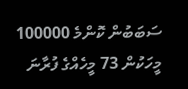ސަބަބުން ކޮންމެ 100000 މީހަކުން 73 މީހެއްގެ ފުރާނަ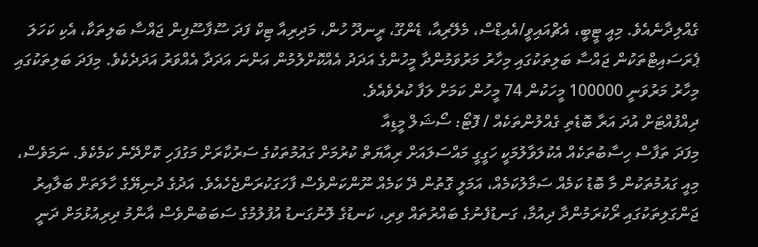ގެއްލިދާނެއެވެ. މިއީ ޓީބީ، އެޗްއައިވީ/އެއިޑްސް، މެލޭރިއާ، ޑެންގޫ، ރީނދޫ ހުން، މަދިރިއާ ޓިކް ފަދަ ސޫފާސޫފިން ޖައްސާ ބަލިތަކާ، އެކި ކަހަލަ ޕެރަސައިޓްތަކުން ޖައްސާ ބަލިތަކުގައި މިހާރު މަރުވަމުންދާ މީހުންގެ އަދަދު އެއްކޮށްލުމުން އަންނަ އަދަދާ އެއްވަރު އަދަދެކެވެ. މިފަދަ ބަލިތަކުގައި މިހާރު މަރުވަނީ 100000 މީހަކުން 74 މީހުން ކަމަށް ލަފާ ކުރެވެއެވެ.
ދިއްފުއްޓަށް އުދަ އަރާ ބޮޑެތި ގެއްލުންތަކެއް / ފޮޓޯ: ސޯޝަލް މީޑިއާ
މިފަދަ ތަފާސް ހިސާބުތަކެއް އެކުލަވާލުމަކީ ހަގީގީ މައްސަލައަށް ރިއާޔަތް ކުރުމަށް ގައުމުތަކުގެ ސަރުކާރަށް މަގުފަހި ކޮށްދޭނެ ކަމެކެވެ. ނަމަވެސް، މިއީ ގައުމުތަކުން މާ ބޮޑު ކަމެއް ސަމާލުކަމެއް، އަމަލީ ގޮތުން ދޭ ކަމެއް ނޫންކަންވެސް ފާހަގަކުރަންޖެހެއެވެ. އަދުގެ ދުނިޔޭގެ ހާލަތަށް ބަލާއިރު ޖަންގަލިތަކުގައި ރޯކުރަމުންދާ ދިއުމާ، ގަނޑުފެނުގެ ބައްރުތައް ވިރި، ކަނޑުގެ ލޮނުގަނޑު އުފުލުމުގެ ސަބަބުންވެސް އާންމު ދިރިއުޅުމަށް ދަނީ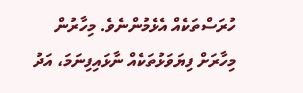ހުރަސްތަކެއް އެޅެމުންނެވެ. މިހާރުން މިހާރަށް ފިޔަވަޅުތަކެއް ނާޅައިފިނަމަ، އަދު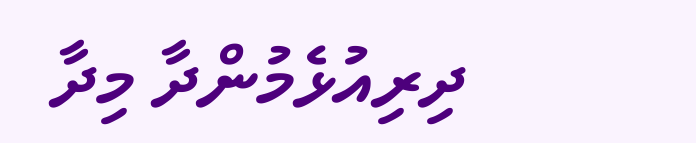ދިރިއުޅެމުންދާ މިދާ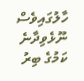ހާލުގައިވެސް ނޫޅެވިދާނެ ކަމުގެ ބިރު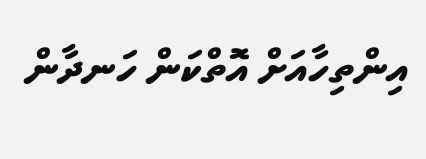އިންތިހާއަށް އޮތްކަން ހަނދާން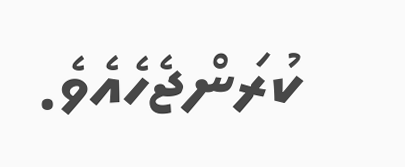ކުރަންޖެހެއެވެ.